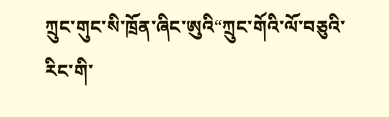ཀྲུང་གུང་སི་ཁྲོན་ཞིང་ཨུའི“ཀྲུང་གོའི་ལོ་བཅུའི་རིང་གི་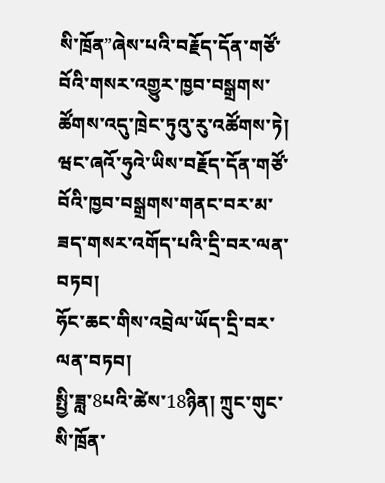སི་ཁྲོན”ཞེས་པའི་བརྗོད་དོན་གཙོ་བོའི་གསར་འགྱུར་ཁྱབ་བསྒྲགས་ཚོགས་འདུ་ཁྲེང་ཏུའུ་རུ་འཚོགས་ཏེ།
ཝང་ཞའོ་ཧུའེ་ཡིས་བརྗོད་དོན་གཙོ་བོའི་ཁྱབ་བསྒྲགས་གནང་བར་མ་ཟད་གསར་འགོད་པའི་དྲི་བར་ལན་བཏབ།
ཧོང་ཆང་གིས་འབྲེལ་ཡོད་དྲི་བར་ལན་བཏབ།
སྤྱི་ཟླ་8པའི་ཚེས་18ཉིན། ཀྲུང་གུང་སི་ཁྲོན་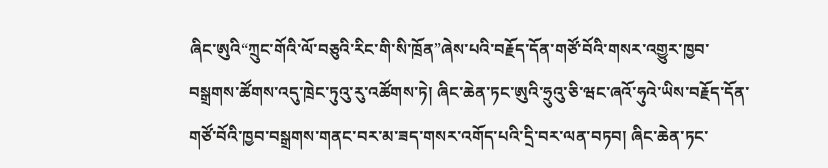ཞིང་ཨུའི“ཀྲུང་གོའི་ལོ་བཅུའི་རིང་གི་སི་ཁྲོན”ཞེས་པའི་བརྗོད་དོན་གཙོ་བོའི་གསར་འགྱུར་ཁྱབ་བསྒྲགས་ཚོགས་འདུ་ཁྲེང་ཏུའུ་རུ་འཚོགས་ཏེ། ཞིང་ཆེན་ཏང་ཨུའི་ཧྲུའུ་ཅི་ཝང་ཞའོ་ཧུའེ་ཡིས་བརྗོད་དོན་གཙོ་བོའི་ཁྱབ་བསྒྲགས་གནང་བར་མ་ཟད་གསར་འགོད་པའི་དྲི་བར་ལན་བཏབ། ཞིང་ཆེན་ཏང་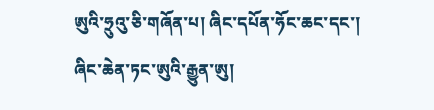ཨུའི་ཧྲུའུ་ཅི་གཞོན་པ། ཞིང་དཔོན་ཧོང་ཆང་དང་། ཞིང་ཆེན་ཏང་ཨུའི་རྒྱུན་ཨུ།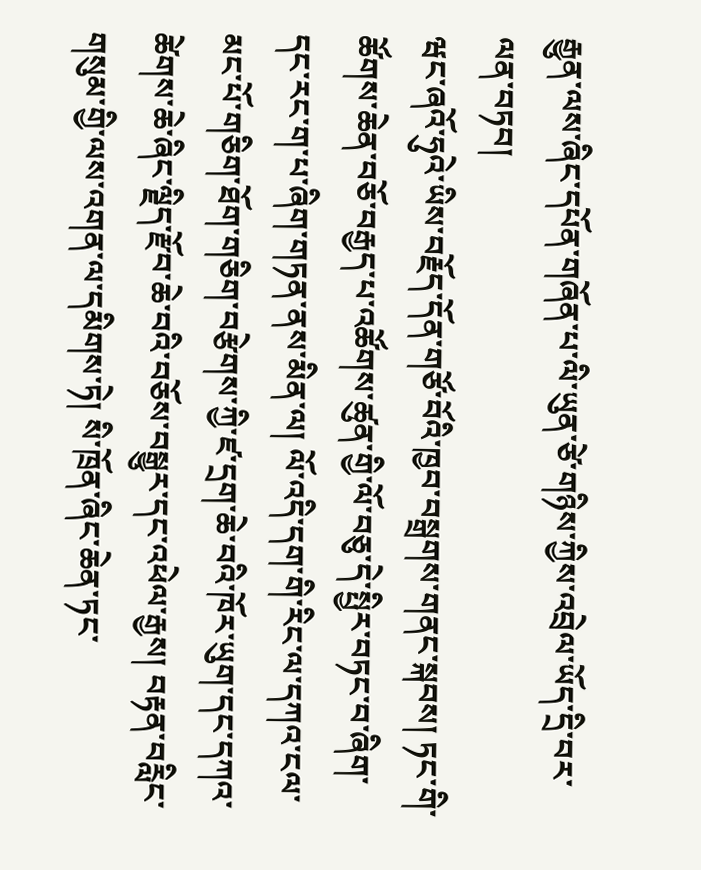རྒྱུན་ལས་ཞིང་དཔོན་གཞོན་པ་ལི་ཡུན་ཙེ་གཉིས་ཀྱིས་འབྲེལ་ཡོད་དྲི་བར་ལན་བཏབ།
ཝང་ཞའོ་ཧུའེ་ཡིས་བརྗོད་དོན་གཙོ་བོའི་ཁྱབ་བསྒྲགས་གནང་སྐབས། ཏང་གི་ཚོགས་ཆེན་བཅོ་བརྒྱད་པ་འཚོགས་ཚུན་གྱི་ལོ་བཅུ་དེ་སྤྱིར་བཏང་བ་ཞིག་དང་རང་ག་པ་ཞིག་གཏན་ནས་མིན་ལ། ལོ་འདི་དག་གི་རིང་ལ་དཀའ་ངལ་མང་པོ་གཅིག་ཐོག་གཅིག་བརྩེགས་ཀྱི་ཛ་དྲག་ཆེ་བའི་ཁོར་ཡུག་དང་དཀའ་ཚེགས་ཆེ་ཞིང་ལྗིད་རྫོབ་ཆེ་བའི་བཅོས་བསྒྱུར་དང་འཕེལ་རྒྱས། བརྟན་བརླིང་གསུམ་གྱི་ལས་འགན་ལ་དམིགས་ཏེ། སི་ཁྲོན་ཞིང་ཆེན་ཏང་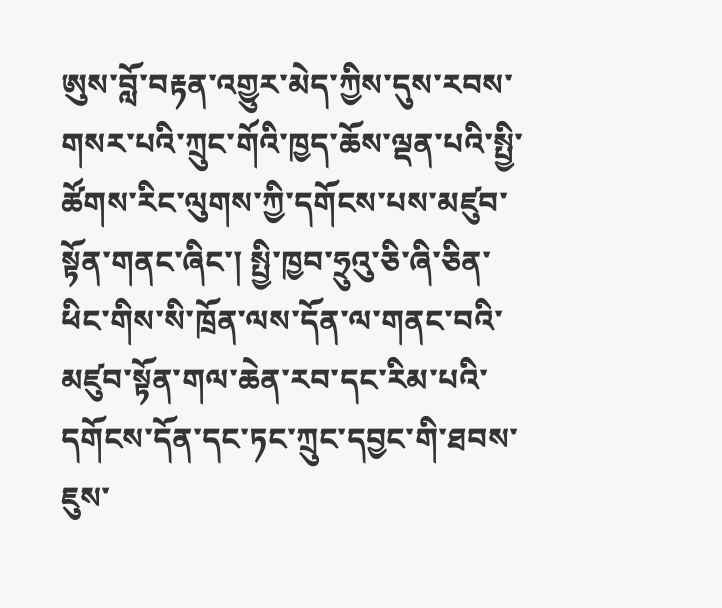ཨུས་བློ་བརྟན་འགྱུར་མེད་ཀྱིས་དུས་རབས་གསར་པའི་ཀྲུང་གོའི་ཁྱད་ཆོས་ལྡན་པའི་སྤྱི་ཚོགས་རིང་ལུགས་ཀྱི་དགོངས་པས་མཛུབ་སྟོན་གནང་ཞིང་། སྤྱི་ཁྱབ་ཧྲུའུ་ཅི་ཞི་ཅིན་ཕིང་གིས་སི་ཁྲོན་ལས་དོན་ལ་གནང་བའི་མཛུབ་སྟོན་གལ་ཆེན་རབ་དང་རིམ་པའི་དགོངས་དོན་དང་ཏང་ཀྲུང་དབྱང་གི་ཐབས་ཇུས་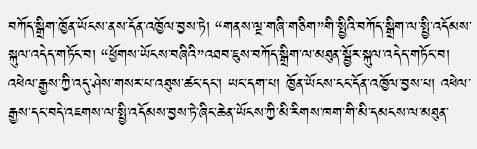བཀོད་སྒྲིག་ཁྱོན་ཡོངས་ནས་དོན་འཁྱོལ་བྱས་ཏེ། “གནས་ལྔ་གཞི་གཅིག”གི་སྤྱིའི་བཀོད་སྒྲིག་ལ་སྤྱི་འདོམས་སྐུལ་འདེད་གཏོང་བ། “ཕྱོགས་ཡོངས་བཞིའི”འཐབ་ཇུས་བཀོད་སྒྲིག་ལ་མཐུན་སྦྱོར་སྐུལ་འདེད་གཏོང་བ། འཕེལ་རྒྱས་ཀྱི་འདུ་ཤེས་གསར་པ་འཐུས་ཚང་དང་། ཡང་དག་པ། ཁྱོན་ཡོངས་ངང་དོན་འཁྱོལ་བྱས་པ། འཕེལ་རྒྱས་དང་བདེ་འཇགས་ལ་སྤྱི་འདོམས་བྱས་ཏེ་ཞིང་ཆེན་ཡོངས་ཀྱི་མི་རིགས་ཁག་གི་མི་དམངས་ལ་མཐུན་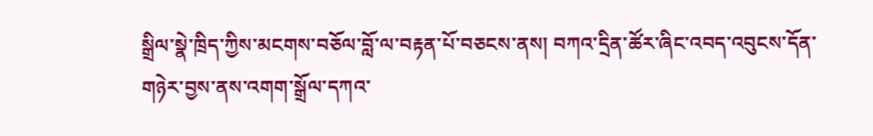སྒྲིལ་སྣེ་ཁྲིད་ཀྱིས་མངགས་བཅོལ་བློ་ལ་བརྟན་པོ་བཅངས་ནས། བཀའ་དྲིན་ཚོར་ཞིང་འབད་འབུངས་དོན་གཉེར་བྱས་ནས་འགག་སྒྲོལ་དཀའ་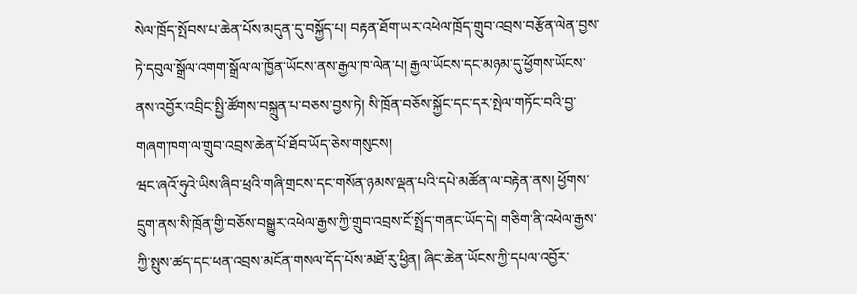སེལ་ཁྲོད་སྤོབས་པ་ཆེན་པོས་མདུན་དུ་བསྐྱོད་པ། བརྟན་ཐོག་ཡར་འཕེལ་ཁྲོད་གྲུབ་འབྲས་བརྩོན་ལེན་བྱས་ཏེ་དབུལ་སྒྲོལ་འགག་སྒྲོལ་ལ་ཁྱོན་ཡོངས་ནས་རྒྱལ་ཁ་ལེན་པ། རྒྱལ་ཡོངས་དང་མཉམ་དུ་ཕྱོགས་ཡོངས་ནས་འབྱོར་འབྲིང་སྤྱི་ཚོགས་བསྐྲུན་པ་བཅས་བྱས་ཏེ། སི་ཁྲོན་བཅོས་སྐྱོང་དང་དར་སྤེལ་གཏོང་བའི་བྱ་གཞག་ཁག་ལ་གྲུབ་འབྲས་ཆེན་པོ་ཐོབ་ཡོད་ཅེས་གསུངས།
ཝང་ཞའོ་ཧུའེ་ཡིས་ཞིབ་ཕྲའི་གཞི་གྲངས་དང་གསོན་ཉམས་ལྡན་པའི་དཔེ་མཚོན་ལ་བརྟེན་ནས། ཕྱོགས་དྲུག་ནས་སི་ཁྲོན་གྱི་བཅོས་བསྒྱུར་འཕེལ་རྒྱས་ཀྱི་གྲུབ་འབྲས་ངོ་སྤྲོད་གནང་ཡོད་དེ། གཅིག་ནི་འཕེལ་རྒྱས་ཀྱི་སྤུས་ཚད་དང་ཕན་འབྲས་མངོན་གསལ་དོད་པོས་མཐོ་རུ་ཕྱིན། ཞིང་ཆེན་ཡོངས་ཀྱི་དཔལ་འབྱོར་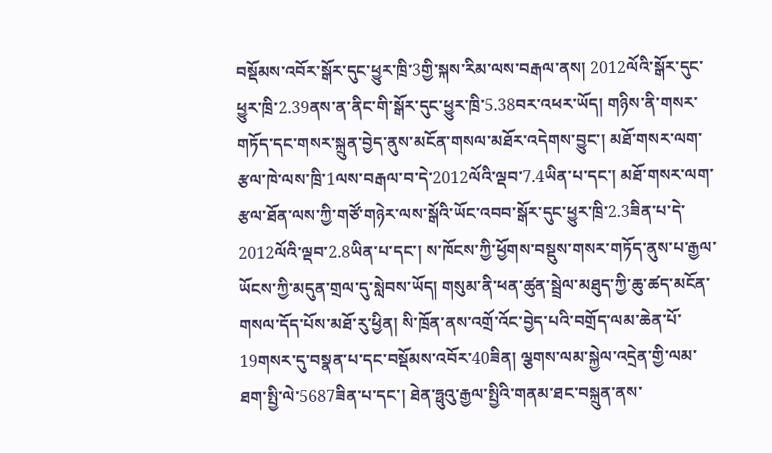བསྡོམས་འབོར་སྒོར་དུང་ཕྱུར་ཁྲི་3གྱི་སྐས་རིམ་ལས་བརྒལ་ནས། 2012ལོའི་སྒོར་དུང་ཕྱུར་ཁྲི་2.39ནས་ན་ནིང་གི་སྒོར་དུང་ཕྱུར་ཁྲི་5.38བར་འཕར་ཡོད། གཉིས་ནི་གསར་གཏོད་དང་གསར་སྐྲུན་བྱེད་ནུས་མངོན་གསལ་མཐོར་འདེགས་བྱུང་། མཐོ་གསར་ལག་རྩལ་ཁེ་ལས་ཁྲི་1ལས་བརྒལ་བ་དེ་2012ལོའི་ལྡབ་7.4ཡིན་པ་དང་། མཐོ་གསར་ལག་རྩལ་ཐོན་ལས་ཀྱི་གཙོ་གཉེར་ལས་སྒོའི་ཡོང་འབབ་སྒོར་དུང་ཕྱུར་ཁྲི་2.3ཟིན་པ་དེ་2012ལོའི་ལྡབ་2.8ཡིན་པ་དང་། ས་ཁོངས་ཀྱི་ཕྱོགས་བསྡུས་གསར་གཏོད་ནུས་པ་རྒྱལ་ཡོངས་ཀྱི་མདུན་གྲལ་དུ་སླེབས་ཡོད། གསུམ་ནི་ཕན་ཚུན་སྦྲེལ་མཐུད་ཀྱི་ཆུ་ཚད་མངོན་གསལ་དོད་པོས་མཐོ་རུ་ཕྱིན། སི་ཁྲོན་ནས་འགྲོ་འོང་བྱེད་པའི་བགྲོད་ལམ་ཆེན་པོ་19གསར་དུ་བསྣན་པ་དང་བསྡོམས་འབོར་40ཟིན། ལྕགས་ལམ་སྐྱེལ་འདྲེན་གྱི་ལམ་ཐག་སྤྱི་ལེ་5687ཟིན་པ་དང་། ཐེན་ཧྥུའུ་རྒྱལ་སྤྱིའི་གནམ་ཐང་བསྐྲུན་ནས་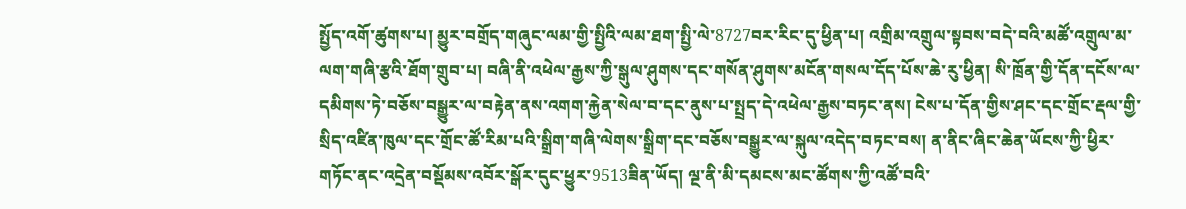སྤྱོད་འགོ་ཚུགས་པ། མྱུར་བགྲོད་གཞུང་ལམ་གྱི་སྤྱིའི་ལམ་ཐག་སྤྱི་ལེ་8727བར་རིང་དུ་ཕྱིན་པ། འགྲིམ་འགྲུལ་སྟབས་བདེ་བའི་མཚོ་འགྲུལ་མ་ལག་གཞི་རྩའི་ཐོག་གྲུབ་པ། བཞི་ནི་འཕེལ་རྒྱས་ཀྱི་སྒུལ་ཤུགས་དང་གསོན་ཤུགས་མངོན་གསལ་དོད་པོས་ཆེ་རུ་ཕྱིན། སི་ཁྲོན་གྱི་དོན་དངོས་ལ་དམིགས་ཏེ་བཅོས་བསྒྱུར་ལ་བརྟེན་ནས་འགག་རྐྱེན་སེལ་བ་དང་ནུས་པ་སྤྲད་དེ་འཕེལ་རྒྱས་བཏང་ནས། ངེས་པ་དོན་གྱིས་ཤང་དང་གྲོང་རྡལ་གྱི་སྲིད་འཛིན་ཁུལ་དང་གྲོང་ཚོ་རིམ་པའི་སྒྲིག་གཞི་ལེགས་སྒྲིག་དང་བཅོས་བསྒྱུར་ལ་སྐུལ་འདེད་བཏང་བས། ན་ནིང་ཞིང་ཆེན་ཡོངས་ཀྱི་ཕྱིར་གཏོང་ནང་འདྲེན་བསྡོམས་འབོར་སྒོར་དུང་ཕྱུར་9513ཟིན་ཡོད། ལྔ་ནི་མི་དམངས་མང་ཚོགས་ཀྱི་འཚོ་བའི་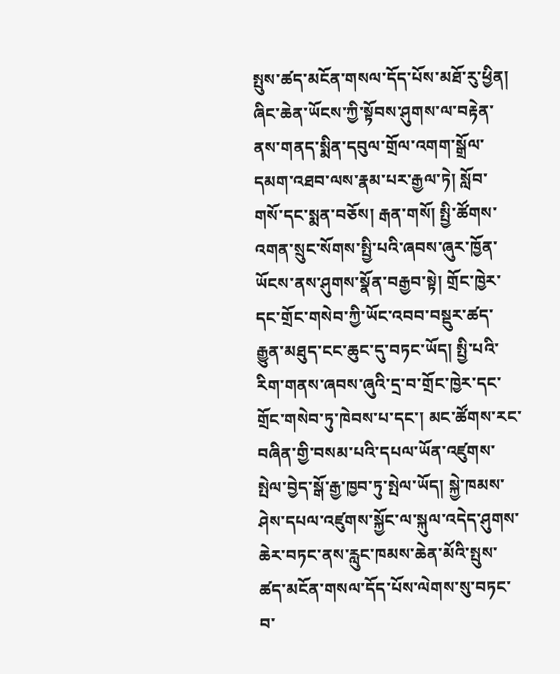སྤུས་ཚད་མངོན་གསལ་དོད་པོས་མཐོ་རུ་ཕྱིན། ཞིང་ཆེན་ཡོངས་ཀྱི་སྟོབས་ཤུགས་ལ་བརྟེན་ནས་གནད་སྨིན་དབུལ་གྲོལ་འགག་སྒྲོལ་དམག་འཐབ་ལས་རྣམ་པར་རྒྱལ་ཏེ། སློབ་གསོ་དང་སྨན་བཅོས། རྒན་གསོ། སྤྱི་ཚོགས་འགན་སྲུང་སོགས་སྤྱི་པའི་ཞབས་ཞུར་ཁྱོན་ཡོངས་ནས་ཤུགས་སྣོན་བརྒྱབ་སྟེ། གྲོང་ཁྱེར་དང་གྲོང་གསེབ་ཀྱི་ཡོང་འབབ་བསྡུར་ཚད་རྒྱུན་མཐུད་ངང་ཆུང་དུ་བཏང་ཡོད། སྤྱི་པའི་རིག་གནས་ཞབས་ཞུའི་དྲ་བ་གྲོང་ཁྱེར་དང་གྲོང་གསེབ་ཏུ་ཁེབས་པ་དང་། མང་ཚོགས་རང་བཞིན་གྱི་བསམ་པའི་དཔལ་ཡོན་འཛུགས་སྤེལ་བྱེད་སྒོ་རྒྱ་ཁྱབ་ཏུ་སྤེལ་ཡོད། སྐྱེ་ཁམས་ཤེས་དཔལ་འཛུགས་སྐྱོང་ལ་སྐུལ་འདེད་ཤུགས་ཆེར་བཏང་ནས་རླུང་ཁམས་ཆེན་མོའི་སྤུས་ཚད་མངོན་གསལ་དོད་པོས་ལེགས་སུ་བཏང་བ་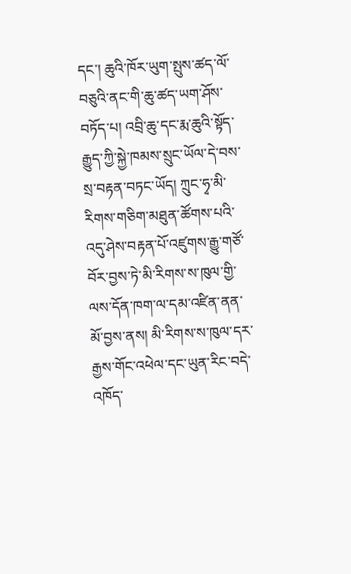དང་། ཆུའི་ཁོར་ཡུག་སྤུས་ཚད་ལོ་བཅུའི་ནང་གི་ཆུ་ཚད་ཡག་ཤོས་བཏོད་པ། འབྲི་ཆུ་དང་རྨ་ཆུའི་སྟོད་རྒྱུད་ཀྱི་སྐྱེ་ཁམས་སྲུང་ཡོལ་དེ་བས་སྲ་བརྟན་བཏང་ཡོད། ཀྲུང་ཧྭ་མི་རིགས་གཅིག་མཐུན་ཚོགས་པའི་འདུ་ཤེས་བརྟན་པོ་འཛུགས་རྒྱུ་གཙོ་བོར་བྱས་ཏེ་མི་རིགས་ས་ཁུལ་གྱི་ལས་དོན་ཁག་ལ་དམ་འཛིན་ནན་མོ་བྱས་ནས། མི་རིགས་ས་ཁུལ་དར་རྒྱས་གོང་འཕེལ་དང་ཡུན་རིང་བདེ་འཁོད་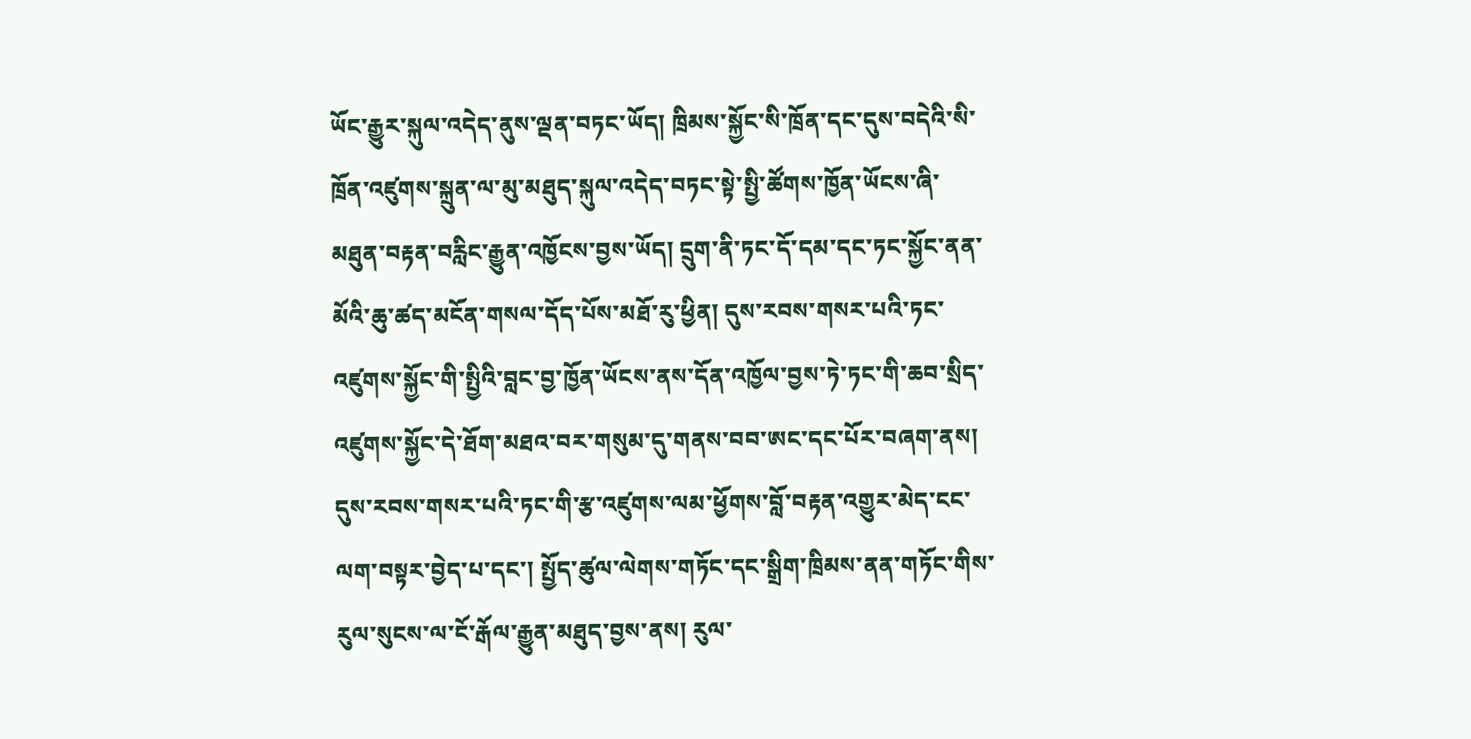ཡོང་རྒྱུར་སྐུལ་འདེད་ནུས་ལྡན་བཏང་ཡོད། ཁྲིམས་སྐྱོང་སི་ཁྲོན་དང་དུས་བདེའི་སི་ཁྲོན་འཛུགས་སྐྲུན་ལ་མུ་མཐུད་སྐུལ་འདེད་བཏང་སྟེ་སྤྱི་ཚོགས་ཁྱོན་ཡོངས་ཞི་མཐུན་བརྟན་བརླིང་རྒྱུན་འཁྱོངས་བྱས་ཡོད། དྲུག་ནི་ཏང་དོ་དམ་དང་ཏང་སྐྱོང་ནན་མོའི་ཆུ་ཚད་མངོན་གསལ་དོད་པོས་མཐོ་རུ་ཕྱིན། དུས་རབས་གསར་པའི་ཏང་འཛུགས་སྐྱོང་གི་སྤྱིའི་བླང་བྱ་ཁྱོན་ཡོངས་ནས་དོན་འཁྱོལ་བྱས་ཏེ་ཏང་གི་ཆབ་སྲིད་འཛུགས་སྐྱོང་དེ་ཐོག་མཐའ་བར་གསུམ་དུ་གནས་བབ་ཨང་དང་པོར་བཞག་ནས། དུས་རབས་གསར་པའི་ཏང་གི་རྩ་འཛུགས་ལམ་ཕྱོགས་བློ་བརྟན་འགྱུར་མེད་ངང་ལག་བསྟར་བྱེད་པ་དང་། སྤྱོད་ཚུལ་ལེགས་གཏོང་དང་སྒྲིག་ཁྲིམས་ནན་གཏོང་གིས་རུལ་སུངས་ལ་ངོ་རྒོལ་རྒྱུན་མཐུད་བྱས་ནས། རུལ་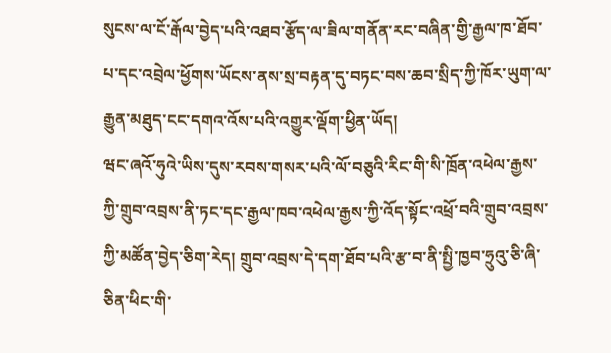སུངས་ལ་ངོ་རྒོལ་བྱེད་པའི་འཐབ་རྩོད་ལ་ཟིལ་གནོན་རང་བཞིན་གྱི་རྒྱལ་ཁ་ཐོབ་པ་དང་འབྲེལ་ཕྱོགས་ཡོངས་ནས་སྲ་བརྟན་དུ་བཏང་བས་ཆབ་སྲིད་ཀྱི་ཁོར་ཡུག་ལ་རྒྱུན་མཐུད་ངང་དགའ་འོས་པའི་འགྱུར་ལྡོག་ཕྱིན་ཡོད།
ཝང་ཞའོ་ཧུའེ་ཡིས་དུས་རབས་གསར་པའི་ལོ་བཅུའི་རིང་གི་སི་ཁྲོན་འཕེལ་རྒྱས་ཀྱི་གྲུབ་འབྲས་ནི་ཏང་དང་རྒྱལ་ཁབ་འཕེལ་རྒྱས་ཀྱི་འོད་སྟོང་འཕྲོ་བའི་གྲུབ་འབྲས་ཀྱི་མཚོན་བྱེད་ཅིག་རེད། གྲུབ་འབྲས་དེ་དག་ཐོབ་པའི་རྩ་བ་ནི་སྤྱི་ཁྱབ་ཧྲུའུ་ཅི་ཞི་ཅིན་ཕིང་གི་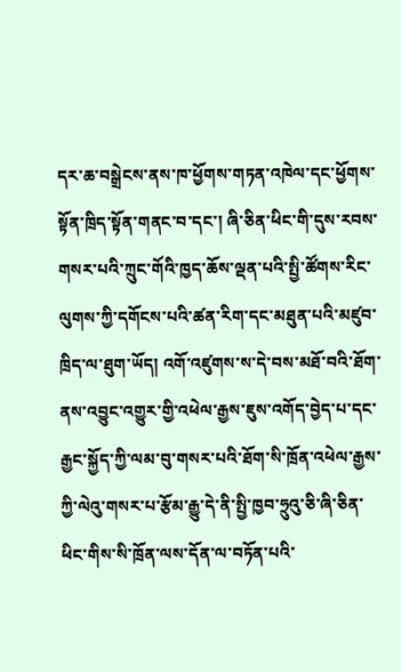དར་ཆ་བསྒྲེངས་ནས་ཁ་ཕྱོགས་གཏན་འཁེལ་དང་ཕྱོགས་སྟོན་ཁྲིད་སྟོན་གནང་བ་དང་། ཞི་ཅིན་ཕིང་གི་དུས་རབས་གསར་པའི་ཀྲུང་གོའི་ཁྱད་ཆོས་ལྡན་པའི་སྤྱི་ཚོགས་རིང་ལུགས་ཀྱི་དགོངས་པའི་ཚན་རིག་དང་མཐུན་པའི་མཛུབ་ཁྲིད་ལ་ཐུག་ཡོད། འགོ་འཛུགས་ས་དེ་བས་མཐོ་བའི་ཐོག་ནས་འབྱུང་འགྱུར་གྱི་འཕེལ་རྒྱས་ཇུས་འགོད་བྱེད་པ་དང་རྒྱང་སྐྱོད་ཀྱི་ལམ་བུ་གསར་པའི་ཐོག་སི་ཁྲོན་འཕེལ་རྒྱས་ཀྱི་ལེའུ་གསར་པ་རྩོམ་རྒྱུ་དེ་ནི་སྤྱི་ཁྱབ་ཧྲུའུ་ཅི་ཞི་ཅིན་ཕིང་གིས་སི་ཁྲོན་ལས་དོན་ལ་བཏོན་པའི་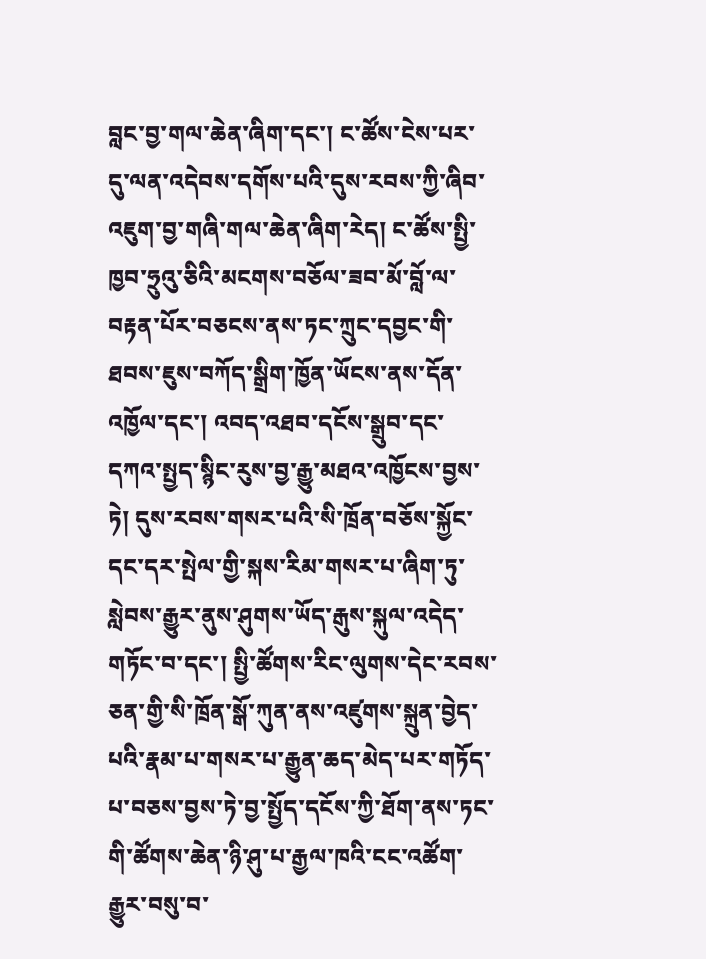བླང་བྱ་གལ་ཆེན་ཞིག་དང་། ང་ཚོས་ངེས་པར་དུ་ལན་འདེབས་དགོས་པའི་དུས་རབས་ཀྱི་ཞིབ་འཇུག་བྱ་གཞི་གལ་ཆེན་ཞིག་རེད། ང་ཚོས་སྤྱི་ཁྱབ་ཧྲུའུ་ཅིའི་མངགས་བཅོལ་ཟབ་མོ་བློ་ལ་བརྟན་པོར་བཅངས་ནས་ཏང་ཀྲུང་དབྱང་གི་ཐབས་ཇུས་བཀོད་སྒྲིག་ཁྱོན་ཡོངས་ནས་དོན་འཁྱོལ་དང་། འབད་འཐབ་དངོས་སྒྲུབ་དང་དཀའ་སྤྱད་སྙིང་རུས་བྱ་རྒྱུ་མཐའ་འཁྱོངས་བྱས་ཏེ། དུས་རབས་གསར་པའི་སི་ཁྲོན་བཅོས་སྐྱོང་དང་དར་སྤེལ་གྱི་སྐས་རིམ་གསར་པ་ཞིག་ཏུ་སླེབས་རྒྱུར་ནུས་ཤུགས་ཡོད་རྒུས་སྐུལ་འདེད་གཏོང་བ་དང་། སྤྱི་ཚོགས་རིང་ལུགས་དེང་རབས་ཅན་གྱི་སི་ཁྲོན་སྒོ་ཀུན་ནས་འཛུགས་སྐྲུན་བྱེད་པའི་རྣམ་པ་གསར་པ་རྒྱུན་ཆད་མེད་པར་གཏོད་པ་བཅས་བྱས་ཏེ་བྱ་སྤྱོད་དངོས་ཀྱི་ཐོག་ནས་ཏང་གི་ཚོགས་ཆེན་ཉི་ཤུ་པ་རྒྱལ་ཁའི་ངང་འཚོག་རྒྱུར་བསུ་བ་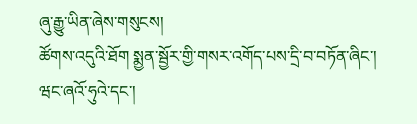ཞུ་རྒྱུ་ཡིན་ཞེས་གསུངས།
ཚོགས་འདུའི་ཐོག སྨྱན་སྦྱོར་གྱི་གསར་འགོད་པས་དྲི་བ་བཏོན་ཞིང་། ཝང་ཞའོ་ཧུའེ་དང་།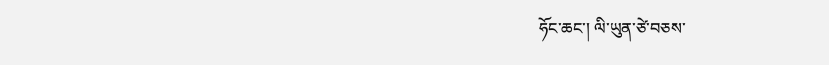ཧོང་ཆང་། ལི་ཡུན་ཙེ་བཅས་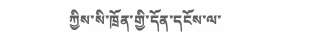ཀྱིས་སི་ཁྲོན་གྱི་དོན་དངོས་ལ་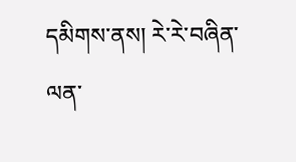དམིགས་ནས། རེ་རེ་བཞིན་ལན་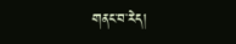གནང་བ་རེད།